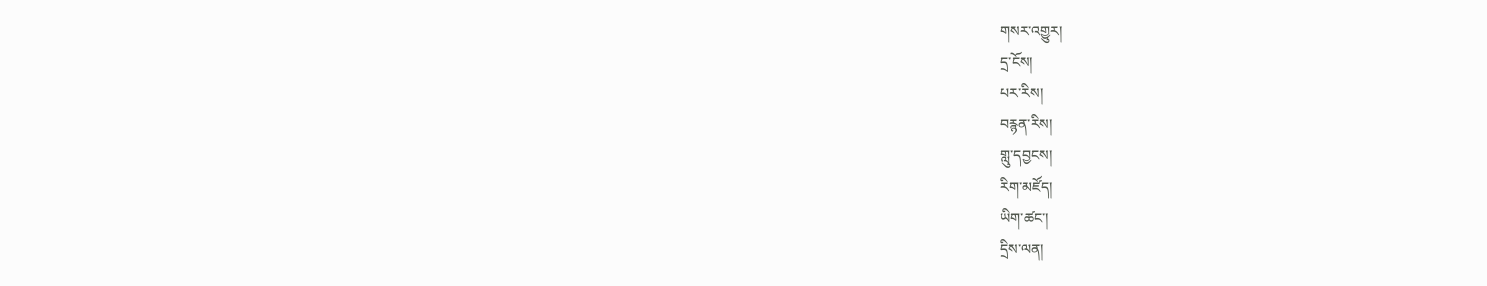གསར་འགྱུར།
དྲ་ངོས།
པར་རིས།
བརྙན་རིས།
གླུ་དབྱངས།
རིག་མཛོད།
ཡིག་ཚང་།
དྲིས་ལན།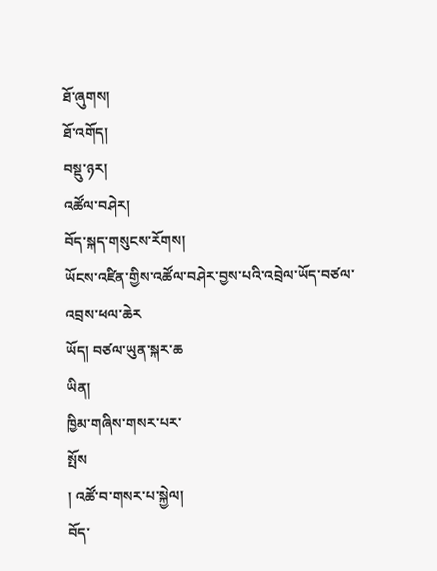ཐོ་ཞུགས།
ཐོ་འགོད།
བསྡུ་ཉར།
འཚོལ་བཤེར།
བོད་སྐད་གསུངས་རོགས།
ཡོངས་འཛིན་གྱིས་འཚོལ་བཤེར་བྱས་པའི་འབྲེལ་ཡོད་བཙལ་འབྲས་ཕལ་ཆེར
ཡོད། བཙལ་ཡུན་སྐར་ཆ
ཡིན།
ཁྱིམ་གཞིས་གསར་པར་
སྤོས
། འཚོ་བ་གསར་པ་སྐྱེལ།
བོད་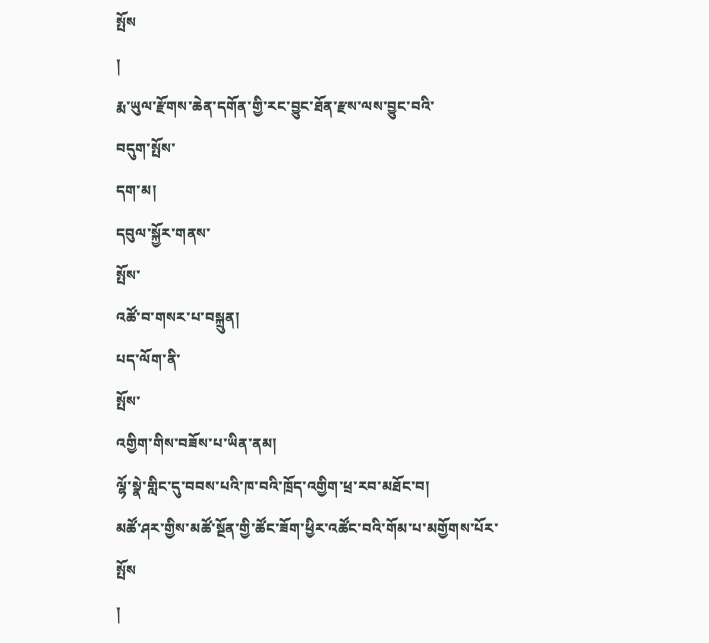སྤོས
།
རྨ་ཡུལ་རྫོགས་ཆེན་དགོན་གྱི་རང་བྱུང་ཐོན་རྫས་ལས་བྱུང་བའི་
བདུག་སྤོས་
དག་མ།
དབུལ་སྐྱོར་གནས་
སྤོས་
འཚོ་བ་གསར་པ་བསྐྲུན།
པད་ལོག་ནི་
སྤོས་
འགྱིག་གིས་བཟོས་པ་ཡིན་ནམ།
ལྷོ་སྣེ་གླིང་དུ་བབས་པའི་ཁ་བའི་ཁྲོད་འགྱིག་ཕྲ་རབ་མཐོང་བ།
མཚོ་ཤར་གྱིས་མཚོ་སྔོན་གྱི་ཚོང་ཟོག་ཕྱིར་འཚོང་བའི་གོམ་པ་མགྱོགས་པོར་
སྤོས
།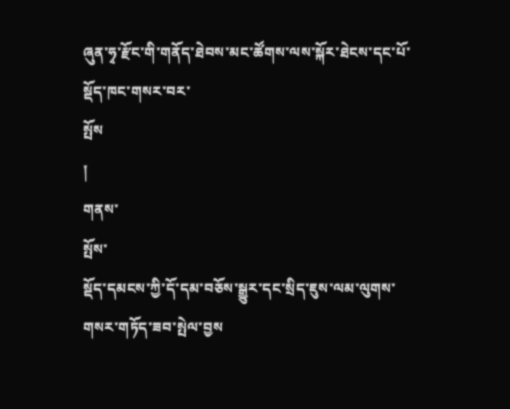ཞུན་ཧྭ་རྫོང་གི་གནོད་ཐེབས་མང་ཚོགས་ལས་སྐོར་ཐེངས་དང་པོ་སྡོད་ཁང་གསར་བར་
སྤོས
།
གནས་
སྤོས་
སྡོད་དམངས་ཀྱི་དོ་དམ་བཅོས་སྒྱུར་དང་སྲིད་ཇུས་ལམ་ལུགས་གསར་གཏོད་ཟབ་སྤེལ་བྱས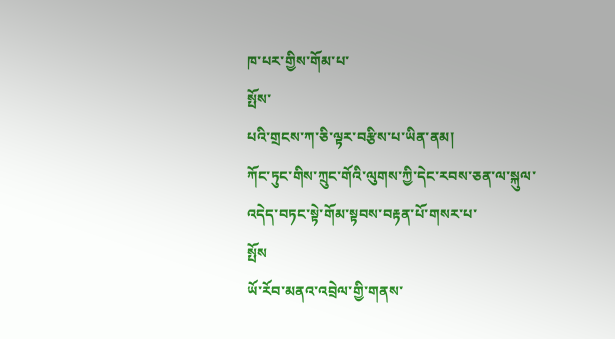ཁ་པར་གྱིས་གོམ་པ་
སྤོས་
པའི་གྲངས་ཀ་ཅི་ལྟར་བརྩིས་པ་ཡིན་ནམ།
ཀོང་ཏུང་གིས་ཀྲུང་གོའི་ལུགས་ཀྱི་དེང་རབས་ཅན་ལ་སྐུལ་འདེད་བཏང་སྟེ་གོམ་སྟབས་བརྟན་པོ་གསར་པ་
སྤོས
ཡོ་རོབ་མནའ་འབྲེལ་གྱི་གནས་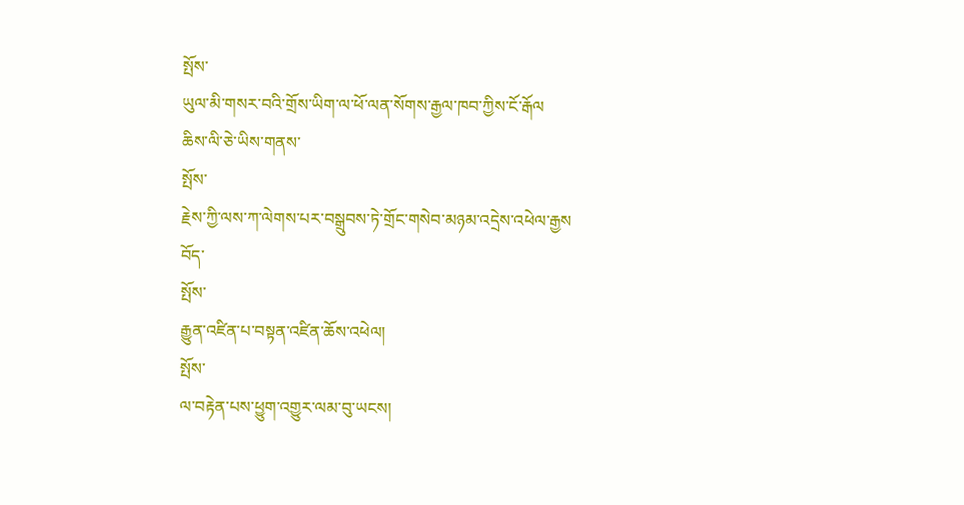སྤོས་
ཡུལ་མི་གསར་བའི་གྲོས་ཡིག་ལ་ཕོ་ལན་སོགས་རྒྱལ་ཁབ་ཀྱིས་ངོ་རྒོལ
ཆིས་ལི་ཅེ་ཡིས་གནས་
སྤོས་
རྗེས་ཀྱི་ལས་ཀ་ལེགས་པར་བསྒྲུབས་ཏེ་གྲོང་གསེབ་མཉམ་འདྲེས་འཕེལ་རྒྱས
བོད་
སྤོས་
རྒྱུན་འཛིན་པ་བསྟན་འཛིན་ཆོས་འཕེལ།
སྤོས་
ལ་བརྟེན་པས་ཕྱུག་འགྱུར་ལམ་བུ་ཡངས།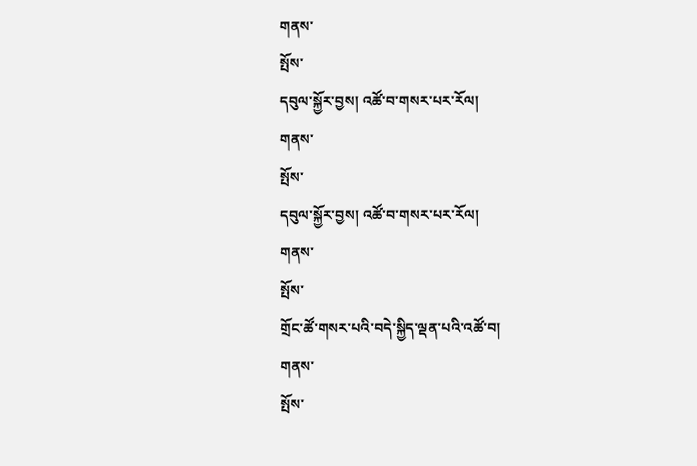གནས་
སྤོས་
དབུལ་སྐྱོར་བྱས། འཚོ་བ་གསར་པར་རོལ།
གནས་
སྤོས་
དབུལ་སྐྱོར་བྱས། འཚོ་བ་གསར་པར་རོལ།
གནས་
སྤོས་
གྲོང་ཚོ་གསར་པའི་བདེ་སྐྱིད་ལྡན་པའི་འཚོ་བ།
གནས་
སྤོས་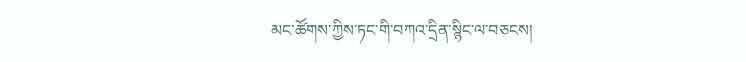མང་ཚོགས་ཀྱིས་ཏང་གི་བཀའ་དྲིན་སྙིང་ལ་བཅངས།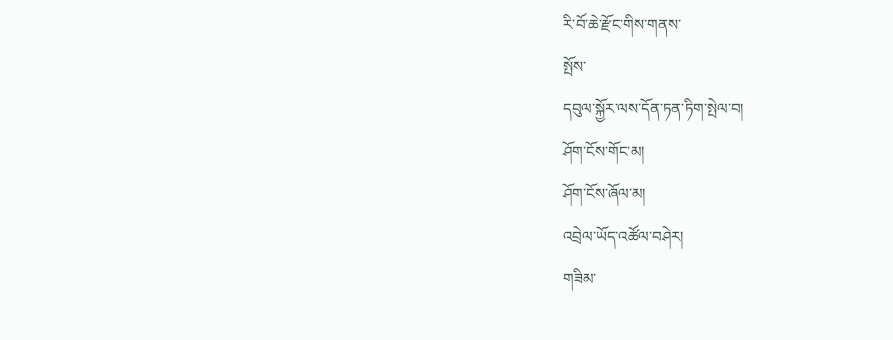རི་བོ་ཆེ་རྫོང་གིས་གནས་
སྤོས་
དབུལ་སྐྱོར་ལས་དོན་ཏན་ཏིག་སྤེལ་བ།
ཤོག་ངོས་གོང་མ།
ཤོག་ངོས་ཞོལ་མ།
འབྲེལ་ཡོད་འཚོལ་བཤེར།
གཟིམ་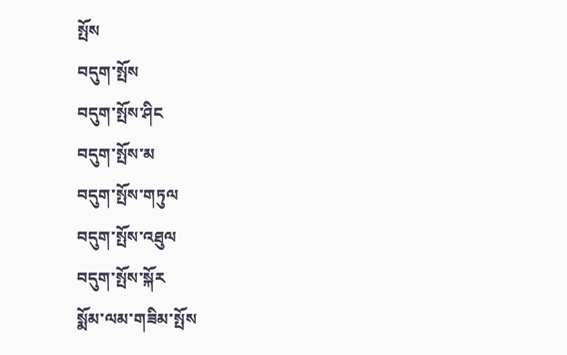སྤོས
བདུག་སྤོས
བདུག་སྤོས་ཤིང
བདུག་སྤོས་མ
བདུག་སྤོས་གཏུལ
བདུག་སྤོས་འཐུལ
བདུག་སྤོས་སྐོར
སྨོམ་ལམ་གཟིམ་སྤོས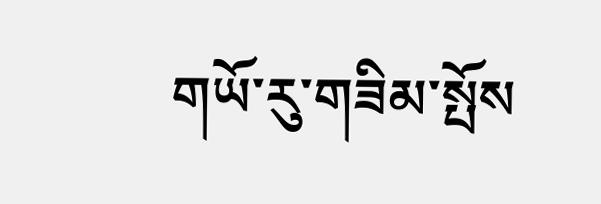གཡོ་རུ་གཟིམ་སྤོས